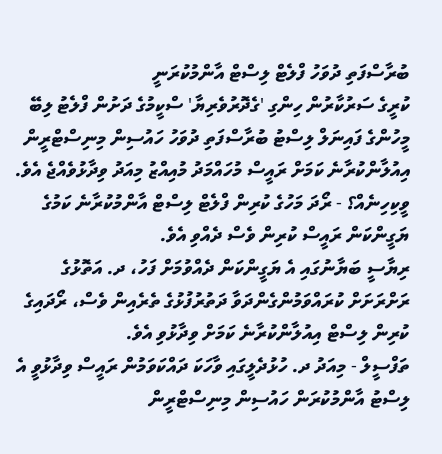ބުރާސްފަތި ދުވަހު ފްލެޓް ލިސްޓް އާންމުކުރަނީ
ކުރީގެ ސަރުކާރުން ހިންގި 'ގެދޮރުވެރިޔާ' ސްކީމުގެ ދަށުން ފްލެޓު ލިބޭ މީހުންގެ ފައިނަލް ލިސްޓު ބުރާސްފަތި ދުވަހު ހައުސިން މިނިސްޓްރީން އިއުލާންކުރާނެ ކަމަށް ރައީސް މުހައްމަދު މުއިއްޒު މިއަދު ވިދާޅުވެއްޖެ އެވެ.
ވީކިހިނެއް؟ - ރޯދަ މަހުގެ ކުރިން ފްލެޓް ލިސްޓް އާންމުކުރާނެ ކަމުގެ ޔަގީންކަން ރައީސް ކުރިން ވެސް ދެއްވި އެވެ.
ރިޔާސީ ބަޔާނުގައި އެ ޔަގީންކަން ދެއްވުމަށް ފަހު، ދ. އަތޮޅުގެ ރަށްރަށަށް ކުރައްވަމުންގެންދަވާ ދަތުރުފުޅުގެ ތެރެއިން ވެސް، ރޯދައިގެ ކުރިން ލިސްޓް އިއުލާންކުރާނެ ކަމަށް ވިދާޅުވި އެވެ.
ތަފްސީލް - މިއަދު ދ. ހުޅުދެލީގައި ވާހަކަ ދައްކަވަމުން ރައީސް ވިދާޅުވީ އެ ލިސްޓު އާންމުކުރަން ހައުސިން މިނިސްޓްރީން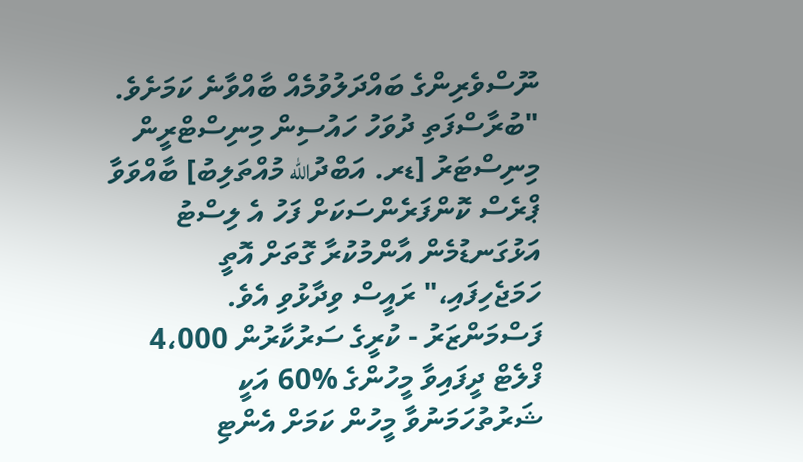ނޫސްވެރިންގެ ބައްދަލުވުމެއް ބާއްވާނެ ކަމަށެވެ.
"ބުރާސްފަތި ދުވަހު ހައުސިން މިނިސްޓްރީން މިނިސްޓަރު [ޑރ. އަބްދުالله މުއްތަލިބު] ބާއްވަވާ ޕްރެސް ކޮންފަރެންސަކަށް ފަހު އެ ލިސްޓު އަޅުގަނޑުމެން އާންމުކުރާ ގޮތަށް އޮތީ ހަމަޖެހިފައި،" ރައީސް ވިދާޅުވި އެވެ.
ފަސްމަންޒަރު - ކުރީގެ ސަރުކާރުން 4،000 ފްލެޓް ދީފައިވާ މީހުންގެ %60 އަކީ ޝަރުތުހަމަނުވާ މީހުން ކަމަށް އެންޓި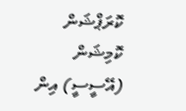ކޮރަޕްޝަން ކޮމިޝަން (އޭސީސީ) އިން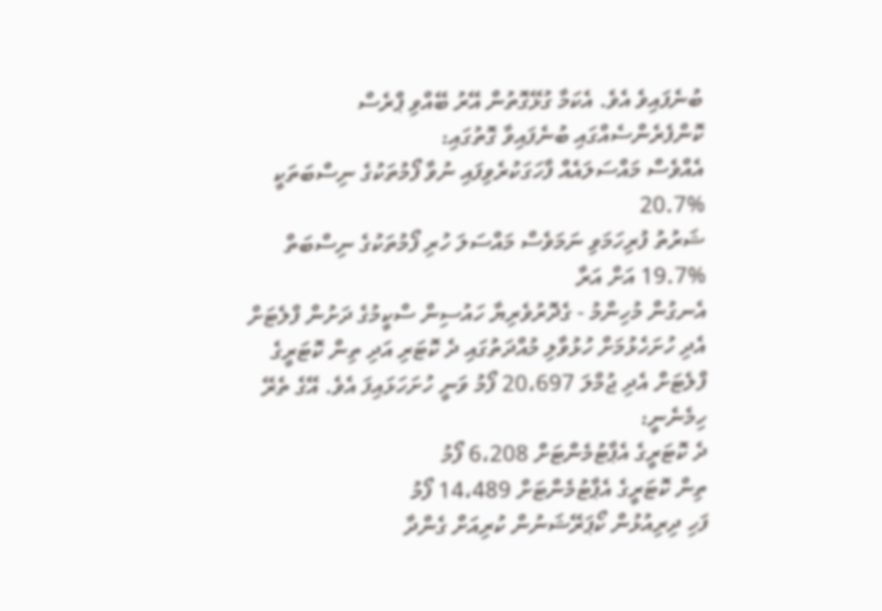ބުނެފައިވެ އެވެ. އެކަމާ ގުޅޭގޮތުން އޭރު ބޭއްވި ޕްރެސް ކޮންފެރެންސެއްގައި ބުނެފައިވާ ގޮތުގައި:
އެއްވެސް މައްސަލައެއް ފާހަގަކުރެވިފައި ނުވާ ފޯމުތަކުގެ ނިސްބަތަކީ %20.7
ޝަރުތު ފުރިހަމަވި ނަމަވެސް މައްސަލަ ހުރި ފޯމުތަކުގެ ނިސްބަތް %19.7 އަށް އަރާ
އެނގުން މުހިންމު - ގެދޮރުވެރިޔާ ހައުސިން ސްކީމުގެ ދަށުން ފްލެޓަށް އެދި ހުށަހެޅުމަށް ހުޅުވާލި މުއްދަތުގައި ދެ ކޮޓަރި އަދި ތިން ކޮޓަރީގެ ފްލެޓަށް އެދި ޖުމްލަ 20،697 ފޯމު ވަނީ ހުށަހަޅައިފަ އެވެ. އޭގެ ތެރޭ ހިމެނެނީ:
ދެ ކޮޓަރީގެ އެޕާޓުމެންޓަށް 6،208 ފޯމު
ތިން ކޮޓަރީގެ އެޕާޓުމެންޓަށް 14،489 ފޯމު
ފަހި ދިރިއުޅުން ކޯޕަރޭޝަނުން ކުރިއަށް ގެންދާ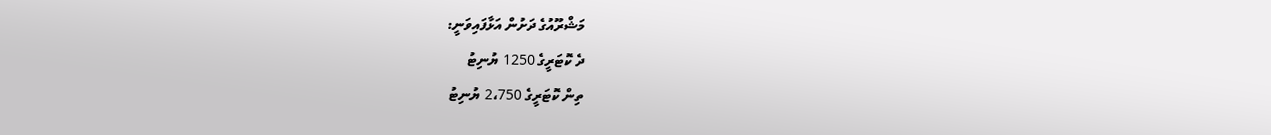މަޝްރޫއުގެ ދަށުން އަޅާފައިވަނީ:
ދެ ކޮޓަރީގެ 1250 ޔުނިޓު
ތިން ކޮޓަރީގެ 2،750 ޔުނިޓު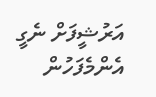އަރުޝީފަށް ނެގީ
އެންމެފަހުން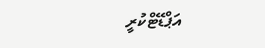އަޕްޑޭޓްކުރީ